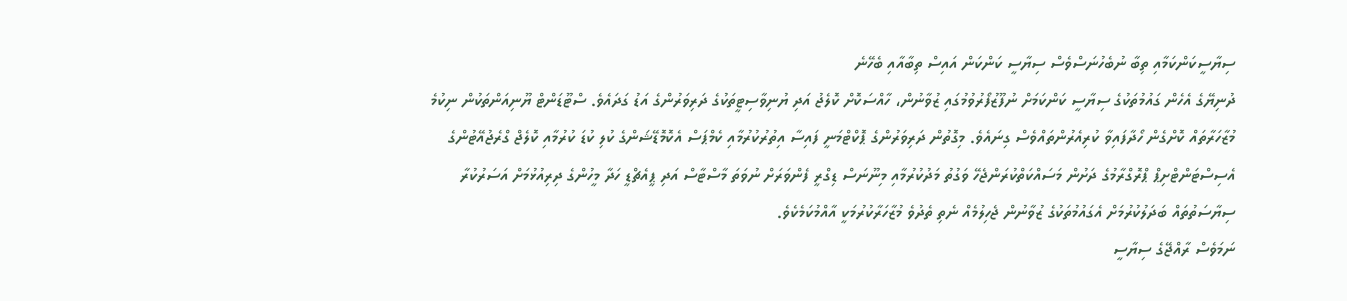ސިޔާސީކަންކަމާއި ތިބާ ނުބެހުނަސްވެސް ސިޔާސީ ކަންކަން އައިސް ތިބާއާއި ބެހޭނެ
ދުނިޔޭގެ އެހެން ގައުމުތަކުގެ ސިޔާސީ ކަންކަމަށް ނުފޫޒުފޯރުވުމުގައި ޒުވާނުން، ހާއްސަކޮށް ކޮލެޖު އަދި ޔުނިވާސިޓީތަކުގެ ދަރިވަރުންގެ އަޑު ގަދައެވެ. ސްޓޫޑަންޓް ޔޫނިއަންތަކުން ނިކުމެ މުޒާހަރާތައް ކޮށްގެން ހޯދާފައިވާ ކުރިއެރުންތައްވެސް ގިނައެވެ. މިގޮތުން ދަރިވަރުންގެ ޕޮކްޓްމަނީ ފައިސާ އިތުރުކުރުމާއި ކެމްޕަސް އެކޮމޮޑޭޝަންގެ ކުލި ކުޑަ ކުރުމާއި ކޮލެޖް ގްރެޖުއޭޓުންގެ އެސިސްޓަންޓްށިޕް ޕްރޮގްރާމުގެ ދަށުން މަސައްކަތްކުރަންޖެހޭ ވަގުތު މަދުކުރުމާއި މިނޫނަސް ޑިގްރީ ފެންވަރަށް ނުވަތަ މާސްޓާސް އަދި ޕީއެޗްޑީ ހަދާ މީހުންގެ ދިރިއުޅުމަށް އަސަރުކުރާ ސިޔާސަތުތައް ބަދަލުކުރުމަށް އެގައުމުތަކުގެ ޒުވާނުން ޖެހިލުމެއް ނެތި ތެދުވެ މުޒާހަރާކުރުމަކީ އާއްމުކަމެކެވެ.
ނަމަވެސް ރާއްޖޭގެ ސިޔާސީ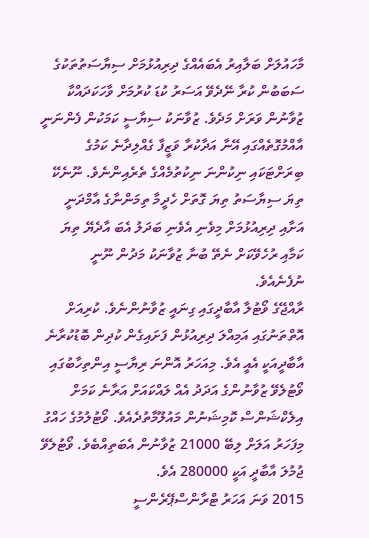މާހައުލަށް ބަލާއިރު އެބައެއްގެ ދިރިއުޅުމަށް ސިޔާސަތުތަކުގެ ސަބަބުން ކުރާ ނޭދެވޭ އަސަރު ކުޑަ ކުރުމަށް ވާހަކަދައްކާ ޒުވާނުން ވަރަށް މަދެވެ. ޒުވާނަކު ސިޔާސީ ކަމަކުން ފެންނަނީ އާއްމުގޮތެއްގައި އޭނާ އަދާކުރާ ވަޒީފާ ގެއްލިދާނެ ކަމުގެ ބިރަށްޓަކައި ނިކުންނަ ނިކުތުމެއްގެ ތެރެއިންނެވެ. ނޫނެކޭ ތިޔަ ސިޔާސަތު ތިޔަ ގޮތަށް ހެދީމާ ތިމަންނާގެ އާމްދަނީ އަށާއި ދިރިއުޅުމަށް މިވެނި އެވެނި ބަދަލު އެބަ އާދެޔޭ ތިޔަ ކަމާއި ރުހެވޭކަށް ނެތޭ ބުނާ ޒުވާނަކު މަދުން ނޫނީ ނުފެނެއެވެ.
ރާއްޖޭގެ ވޯޓުލާ އާބާދީގައި ގިނައީ ޒުވާނުންނެވެ. ކުރިއަށް އޮތްތަނުގައި އަމިއްލަ ދިރިއުޅުން ފަށައިގެން ކުދިން ބޮޑުކުރާނެ އާބާދީއަކީ އެއީ އެވެ. މިއަހަރު އޮންނަ ރިޔާސީ އިންތިހާބުގައި ވޯޓުލެވޭ ޒުވާނުންގެ އަދަދު އެއް ލައްކައަށް އަރާނެ ކަމަށް އިލެކްޝަންސް ކޮމިޝަނުން މައުލޫމާތުދެއެވެ. ވޯޓުލުމުގެ ހައްގު މިފަހަރު އަލަށް ލިބޭ 21000 ޒުވާނުން އެބަތިއްބެވެ. ވޯޓުލެވޭ ޖުމުލަ އާބާދީ އަކީ 280000 އެވެ.
2015 ވަނަ އަހަރު ޓްރާންސްޕޭރެންސީ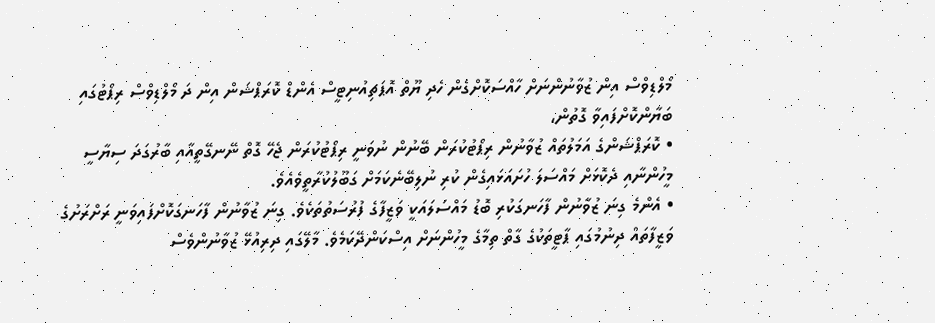މޯލްޑިވްސް އިން ޒުވާނުންނަށް ހާއްސަކޮށްގެން ހެދި ޔޫތް އޮޕަޗިއުނިޓީސް އެންޑް ކޮރަޕްޝަން އިން ދަ މޯލްޑިވްސް ރިޕޯޓުގައި ބަޔާންކޮށްފައިވާ ގޮތުން،
• ކޮރަޕްޝަންގެ އަމަލުތައް ޒުވާނުން ރިޕޯޓުކުރަން ބޭނުން ނުވަނީ ރިޕޯޓުކުރަން ޖެހޭ ގޮތް ނޭނގޭތީއާއި ބާރުގަދަ ސިޔާސީ މީހުންނާއި ދެކޮޅަށް މައްސަލަ ހުށައަޅައިގެން ކުރި ނުލިބޭނެކަމަށް ގަބޫލުކުރާތީވެއެވެ.
• އެންމެ ގިނަ ޒުވާނުން ފާހަނގަކުރި ބޮޑު މައްސަލައަކީ ވަޒީފާގެ ފުރުސަތުތަކެވެ. ގިނަ ޒުވާނުން ފާހަނގަކޮށްފައިވަނީ ރަށްރަށުގެ ވަޒީފާތައް ދިނުމުގައި ޕާޓީތަކުގެ ގާތް ތިމާގެ މީހުންނަށް އިސްކަންދޭކަމެވެ. މާލޭގައި ދިރިއުޅޭ ޒުވާނުންވެސް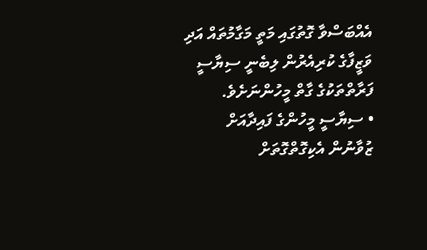އެއްބަސްވާ ގޮތުގައި މަތީ މަގާމުތައް އަދި ވަޒީފާގެ ކުރިއެރުން ލިބެނީ ސިޔާސީ ފަރާތްތަކުގެ ގާތް މީހުންނަށެވެ.
• ސިޔާސީ މީހުންގެ ފައިދާއަށް ޒުވާނުން އެކިގޮތްގޮތަށް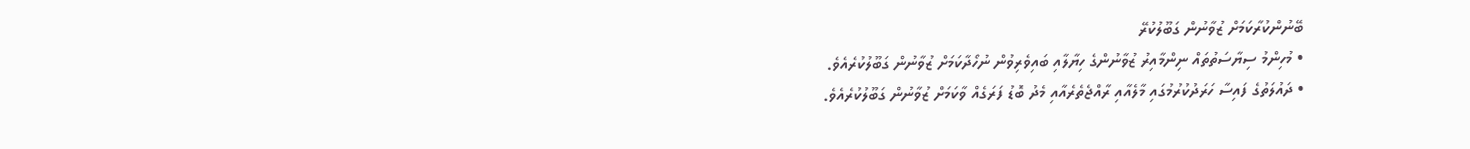ބޭނުންކުރާކަމަށް ޒުވާނުން ގަބޫލުކުރޭ
• މުހިންމު ސިޔާސަތުތައް ނިންމާއިރު ޒުވާނުންގެ ހިޔާލާއި ބައިވެރިވުން ނުހޯދާކަމަށް ޒުވާނުން ގަބޫލުކުރެއެވެ.
• ދައުލަތުގެ ފައިސާ ހަރަދުކުރުމުގައި މާލެއާއި ރާއްޖެތެރެއާއި މެދު ބޮޑު ފަރަގެއް ވާކަމަށް ޒުވާނުން ގަބޫލުކުރެއެވެ.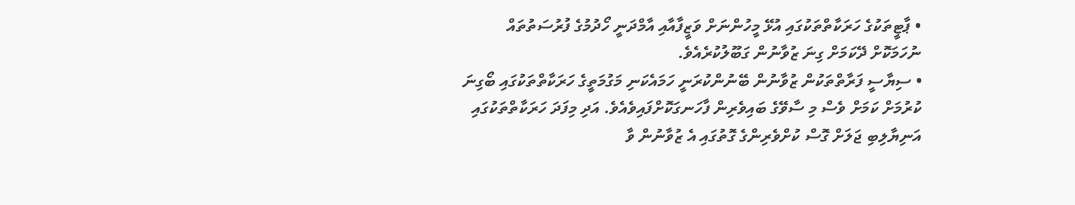• ޕާޓީތަކުގެ ހަރަކާތްތަކުގައި އުޅޭ މީހުންނަށް ވަޒީފާއާއި އާމްދަނީ ހޯދުމުގެ ފުރުސަތުތައް ނުހަމަކޮށް ދޭކަމަށް ގިނަ ޒުވާނުން ގަބޫލުކުރެއެވެ.
• ސިޔާސީ ފަރާތްތަކުން ޒުވާނުން ބޭނުންކުރަނީ ހަމައެކަނި މަގުމަތީގެ ހަރަކާތްތަކުގައި ބޯގިނަ ކުރުމަށް ކަމަށް ވެސް މި ސާވޭގެ ބައިވެރިން ފާހަނގަކޮށްފައިވެއެވެ. އަދި މިފަދަ ހަރަކާތްތަކުގައި އަނިޔާލިބި ޖަލަށް ގޮސް ކުށްވެރިންގެ ގޮތުގައި އެ ޒުވާނުން ވާ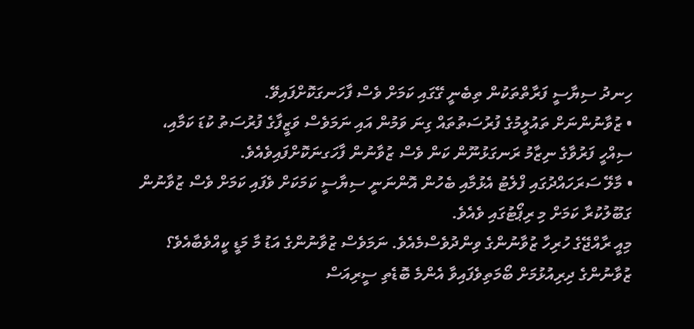ހިނދު ސިޔާސީ ފަރާތްތަކުން ތިބެނީ ގޭގައި ކަމަށް ވެސް ފާހަނގަކޮށްފައިވޭ.
• ޒުވާނުންނަށް ތައުލީމުގެ ފުރުސަތުތައް ގިނަ ވަމުން އައި ނަމަވެސް ވަޒީފާގެ ފުރުސަތު ކުޑަ ކަމާއި، ސިއްހީ ފަރުވާގެ ނިޒާމު ރަނގަޅުނޫން ކަން ވެސް ޒުވާނުން ފާހަގނަކޮށްފައިވެއެވެ.
• މާލޭ ސަރަހައްދުގައި ފްލެޓު އެޅުމާއި ބެހުން އޮންނަނީ ސިޔާސީ ކަމަކަށް ވެފައި ކަމަށް ވެސް ޒުވާނުން ގަބޫލުކުރާ ކަމަށް މި ރިޕޯޓުގައި ވެއެވެ.
މިއީ ރާއްޖޭގެ ހުރިހާ ޒުވާނުންގެ ވިންދުވެސްމެއެވެ. ނަމަވެސް ޒުވާނުންގެ އަޑު މާ މަޑީ ކީއްވެބާއެވެ؟ ޒުވާނުންގެ ދިރިއުޅުމަށް ބޯމަތިވެފައިވާ އެންމެ ބޮޑެތި ސީރިއަސް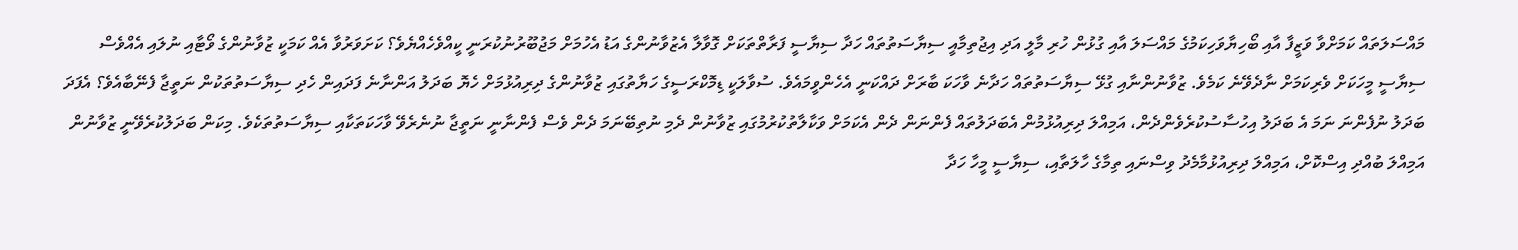މައްސަލަތައް ކަމަށްވާ ވަޒީފާ އާއި ބޯހިޔާވަހިކަމުގެ މައްސަލަ އާއި ގުޅުން ހުރި މާލީ އަދި އިޖުތިމާއީ ސިޔާސަތުތައް ހަދާ ސިޔާސީ ފަރާތްތަކަށް ގޮވާލާ އެޒުވާނުންގެ އަޑު އެހުމަށް މަޖުބޫރުނުކުރަނީ ކީއްވެހެއްޔެވެ؟ ކަށަވަރުވާ އެއް ކަމަކީ ޒުވާނުންގެ ވޯޓާއި ނުލައި އެއްވެސް ސިޔާސީ މީހަކަށް ވެރިކަމަށް ނާދެވޭނެ ކަމެވެ. ޒުވާނުންނާއި ގުޅޭ ސިޔާސަތުތައް ހަދާނެ ވާހަކަ ބާރަށް ދައްކަނީ އެހެންވީމައެވެ. ސުވާލަކީ ޑިމޮކްރަސީގެ ހަޔާތުގައި ޒުވާނުންގެ ދިރިއުޅުމަށް ހެޔޮ ބަދަލު އަންނާނެ ފަދައިން ހެދި ސިޔާސަތުތަކުން ނަތީޖާ ފެނޭބާއެވެ؟ އެފަދަ ބަދަލު ނުފެންނަ ނަމަ އެ ބަދަލު އިހުސާސުކުރެވެންދެން، އަމިއްލަ ދިރިއުޅުމުން އެބަދަލުތައް ފެންނަން ދެން އެކަމަށް ވަކާލާތުކުރުމުގައި ޒުވާނުން ދެމި ނުތިބޭނަމަ ދެން ވެސް ފެންނާނީ ނަތީޖާ ނުނެރެވޭ ވާހަކަތަކާއި ސިޔާސަތުތަކެވެ. މިކަން ބަދަލުކުރެވޭނީ ޒުވާނުން އަމިއްލަ ބުއްދި އިސްކޮށް، އަމިއްލަ ދިރިއުޅުމާމެދު ވިސްނައި ތިމާގެ ހާލަތާއި، ސިޔާސީ މީހާ ހަދާ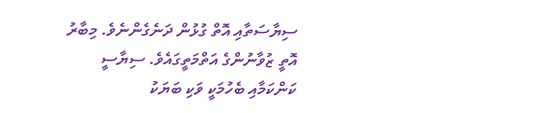ސިޔާސަތާއި އޮތް ގުޅުން ދަނެގެންނެވެ. މިބާރު އޮތީ ޒުވާނުންގެ އަތްމަތީގައެވެ. ސިޔާސީ ކަންކަމާއި ބެހުމަކީ ވަކި ބަޔަކު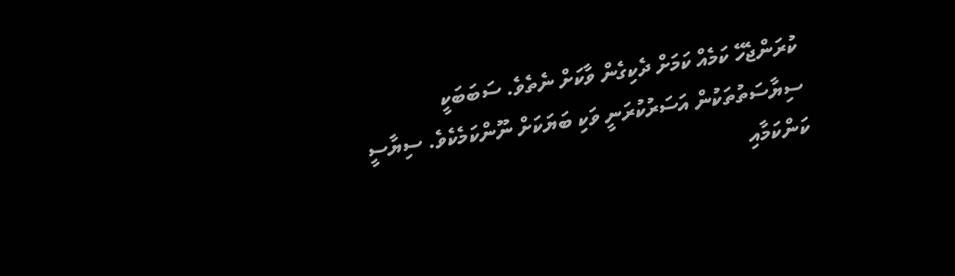ކުރަންޖެހޭ ކަމެއް ކަމަށް ދެކިގެން ވާކަށް ނެތެވެ. ސަބަބަކީ ސިޔާސަތުތަކުން އަސަރުކުރަނީ ވަކި ބަޔަކަށް ނޫންކަމެކެވެ. ސިޔާސީ ކަންކަމާއި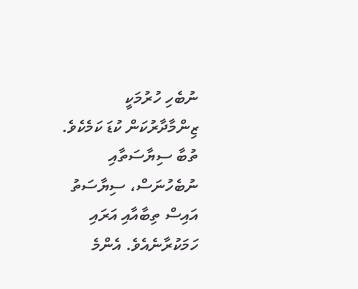ނުބެހި ހުރުމަކީ ޒިންމާދާރުކަން ކުޑަ ކަމެކެވެ. ތުބާ ސިޔާސަތާއި ނުބެހުނަސް، ސިޔާސަތު އައިސް ތިބާއާއި އަރައި ހަމަކުރާނެއެވެ. އެންމެ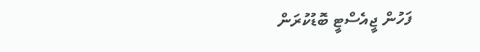ފަހުން ޖީއެސްޓީ ބޮޑުކުރަން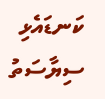ކަނޑައެޅި ސިޔާސަތު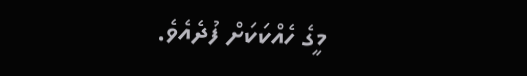މީގެ ހެއްކަކަށް ފުދެއެވެ.